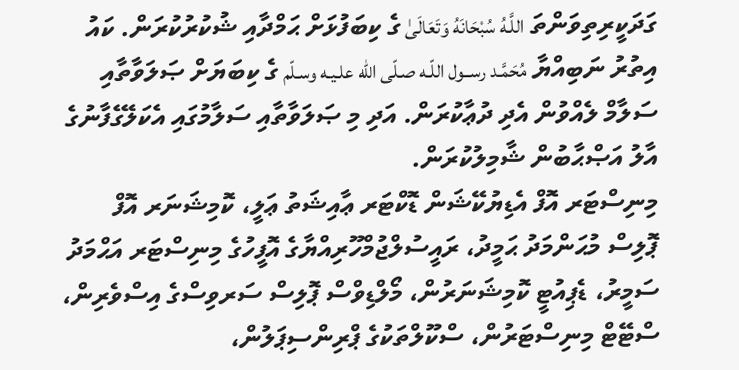ގަދަކީރިތިވަންތަ اللَّـهُ سُبْحَانَهُ وَتَعَالَىٰ ގެ ކިބަފުޅަށް ޙަމްދާއި ޝުކުރުކުރަން. ކައު އިތުރު ނަބިއްޔާ مُحَمَّـد رســول اللّـه صـلّى الله علـيـه وسـلّم ގެ ކިބަޔަށް ޞަލަވާތާއި ސަލާމް ލެއްވުން އެދި ދުޢާކުރަން. އަދި މި ޞަލަވާތާއި ސަލާމުގައި އެކަލޭގެފާނުގެ އާލު އަޞްޙާބުން ޝާމިލުކުރަން.
މިނިސްޓަރ އޮފް އެޑިޔުކޭޝަން ޑޮކްޓަރ ޢާއިޝަތު ޢަލީ، ކޮމިޝަނަރ އޮފް ޕޮލިސް މުޙަންމަދު ޙަމީދު، ރައީސުލްޖުމްހޫރިއްޔާގެ އޮފީހުގެ މިނިސްޓަރ އަޙްމަދު ސަމީރު، ޑެޕިއުޓީ ކޮމިޝަނަރުން، މޯލްޑިވްސް ޕޮލިސް ސަރވިސްގެ އިސްވެރިން، ސްޓޭޓް މިނިސްޓަރުން، ސްކޫލްތަކުގެ ޕްރިންސިޕަލުން،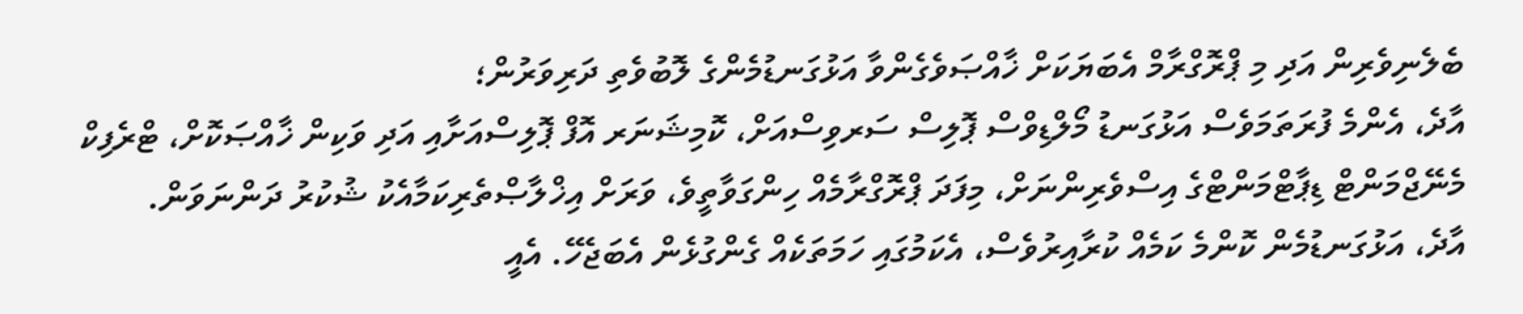ބެލެނިވެރިން އަދި މި ޕްރޮގްރާމް އެބަޔަކަށް ޚާއްޞަވެގެންވާ އަޅުގަނޑުމެންގެ ލޮބުވެތި ދަރިވަރުން؛
އާދެ، އެންމެ ފުރަތަމަވެސް އަޅުގަނޑު މޯލްޑިވްސް ޕޮލިސް ސަރވިސްއަށް، ކޮމިޝަނަރ އޮފް ޕޮލިސްއަށާއި އަދި ވަކިން ޚާއްޞަކޮށް، ޓްރެފިކް މެނޭޖްމަންޓް ޑިޕާޓްމަންޓްގެ އިސްވެރިންނަށް، މިފަދަ ޕްރޮގްރާމެއް ހިންގަވާތީވެ، ވަރަށް އިޚްލާޞްތެރިކަމާއެކު ޝުކުރު ދަންނަވަން.
އާދެ، އަޅުގަނޑުމެން ކޮންމެ ކަމެއް ކުރާއިރުވެސް، އެކަމުގައި ހަމަތަކެއް ގެންގުޅެން އެބަޖެހޭ. އެއީ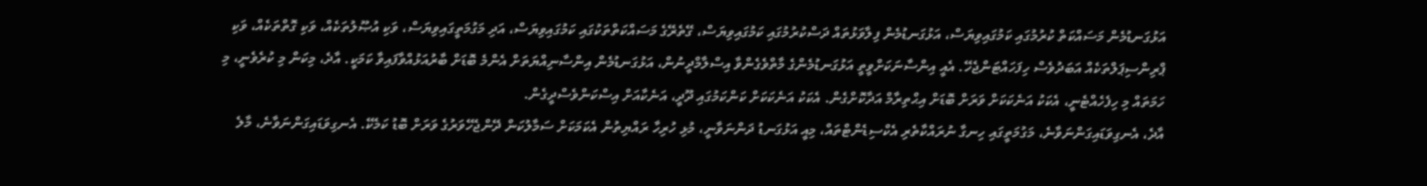އަޅުގަނޑުމެން މަސައްކަތް ކުރުމުގައި ކަމުގައިވިޔަސް، އަޅުގަނޑުމެން ފިލާވަޅުތައް ދަސްކުރުމުގައި ކަމުގައިވިޔަސް، ގޭތެރޭގެ މަސައްކަތްތަކުގައި ކަމުގައިވިޔަސް، އަދި މަގުމަތީގައިވިޔަސް، ވަކި އުޞޫލުތަކެއް، ވަކި ގޮތްތަކެއް، ވަކި ޕްރިންސިޕަލްތަކެއް އަބަދުވެސް ހިފަހައްޓަންޖެހޭ. އެއީ އިންސާނަކަށްވީތީ އަޅުގަނޑުމެންގެ މާތްވެގެންވާ އިސްލާމްދީނުން، އަޅުގަނޑުމެން އިންސާނިއްޔަތަށް އެންމެ ބޮޑަށް ބާރުއަޅުއްވާފައިވާ ކަމަކީ. އާދެ، މިކަން މި ކުރެވެނީ، މި ހަމަތައް މި ހިފެހެއްޓެނީ، އެކަކު އަނެކަކަށް ވަރަށް ބޮޑަށް އިޙްތިރާމް އަދާކޮށްގެން. އެކަކު އަނެކަކަށް ކަންކަމުގައި ދޫދީ، އަނެކާއަށް އިސްކަންވެސްދީގެން.
އާދެ، އެނގިވަޑައިގަންނަވާނެ، މަގުމަތީގައި ހިނގާ ނުރައްކާތެރި އެކްސިޑެންޓްތައް، މިއީ އަޅުގަނޑު ދަންނަވާނީ، މުޅި ހުރިހާ ރައްޔިތުން އެކަމަކަށް ސަމާލުކަން ދޭންޖެހޭވަރުގެ ވަރަށް ބޮޑު ކަމެކޭ. އެނގިވަޑައިގަންނަވާނެ، މާލެ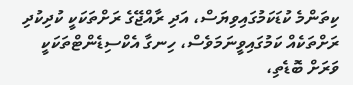ކިތަންމެ ކުޑަކަމުގައިވިޔަސް، އަދި ރާއްޖޭގެ ރަށްތަކަކީ ކުދިކުދި ރަށްތަކެއް ކަމުގައިވީނަމަވެސް، ހިނގާ އެކްސިޑެންޓްތަކަކީ ވަރަށް ބޮޑެތި،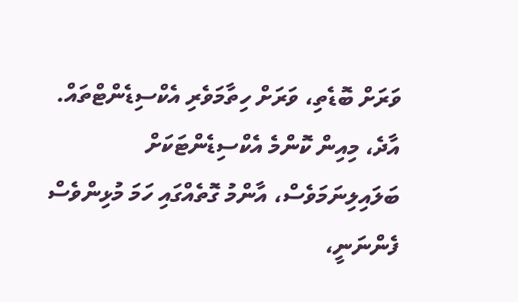ވަރަށް ބޮޑެތި، ވަރަށް ހިތާމަވެރި އެކްސިޑެންޓްތައް. އާދެ، މިއިން ކޮންމެ އެކްސިޑެންޓަކަށް ބަލައިލިނަމަވެސް، އާންމު ގޮތެއްގައި ހަމަ މުޅިންވެސް ފެންނަނީ،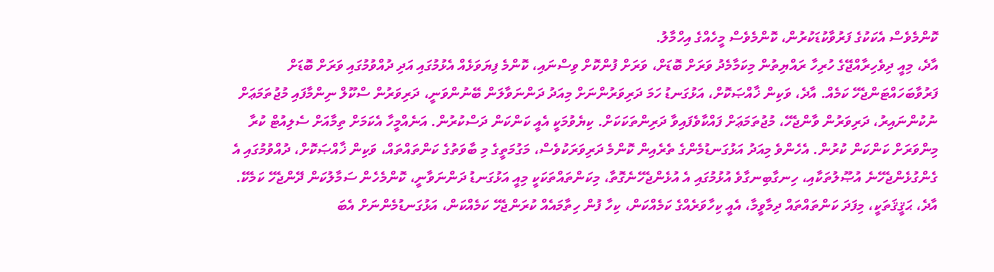ކޮންމެވެސް އެކަކުގެ ފަރުވާކުޑަކުރުން، ކޮންމެވެސް މީހެއްގެ އިހްމާލު.
އާދެ، މިއީ ދިވެހިރާއްޖޭގެ ހުރިހާ ރައްޔިތުން މިކަމާމެދު ވަރަށް ބޮޑަށް، ވަރަށް ފުންކޮށް ވިސްނައި، ކޮންމެ ފިޔަވަޅެއް އެޅުމުގައި އަދި ދުއްވުމުގައި ވަރަށް ބޮޑަށް ފަރުވާބަހައްޓަންޖެހޭ ކަމެއް. އާދެ، ވަކިން ޚާއްޞަކޮށް، އަޅުގަނޑު ހަމަ ދަރިވަރުންނަށް މިއަދު ދަންނަވާލަން ބޭނުންވަނީ، ދަރިވަރުން ސްކޫލް ނިންމާފައި މުޖުތަމަޢަށް ނުކުންނައިރު، ދަރިވަރުން ވާންޖެހޭ، މުޖުތަމަޢަށް ފައްކާވެފައިވާ ދަރިންތަކަކަށް. ކިޔެވުމަކީ އެއީ ކަންކަން ދަސްކުރުން. އަނެއްމީހާ އެކަމަށް ތިމާއަށް ސެލިއުޓް ކުރާ މިންވަރަށް ކަންކަން ކުރުން. އެހެންވެ މިއަދު އަޅުގަނޑުމެންގެ ތެރެއިން ކޮންމެ ދަރިވަރަކުވެސް، މަގުމަތީގެ މި ބާވަތުގެ ކަންތައްތައް، ވަކިން ޚާއްޞަކޮށް، ދުއްވުމުގައި އެ ގެންގުޅެންޖެހޭނެ އުޞޫލުތަކާއި، ހިނގާބިނގާވެ އުޅުމުގައި އެ އުޅެންޖެހޭނެގޮތާ، މިކަންތައްތަކަކީ މިއީ އަޅުގަނޑު ދަންނަވާނީ، ކޮންމެހެން ސަމާލުކަން ދޭންޖެހޭ ކަމެކޭ.
އާދެ، ޙަޤީޤަތަކީ، މިފަދަ ކަންތައްތައް ދިމާވީމާ، އެއީ ކިހާވަރެއްގެ ކަމެއްކަން، ކިހާ ފުން ހިތާމައެއް ކުރަންޖެހޭ ކަމެއްކަން، އަޅުގަނޑުމެންނަށް އެބަ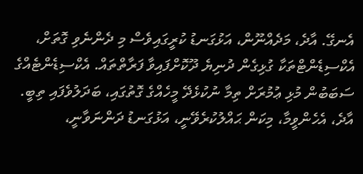އެނގޭ. އާދެ، މަދެއްނޫން، އަޅުގަނޑު ކުރީގައިވެސް މި ދެންނެވި ގޮތަށް، އެކްސިޑެންޓްތަކާ ގުޅިގެން ދުނިޔެ ދޫކޮށްފައިވާ ފަރާތްތައް. އެކްސިޑެންޓެއްގެ ސަބަބުން މުޅި ޢުމުރަށް ތިމާ ނުކުޅެދޭ މީހެއްގެ ގޮތުގައި، ބަދަލުވެފައި ތިބީ. އާދެ، އެހެންވީމާ، މިކަން ޙައްލުކުރެވޭނީ، އަޅުގަނޑު ދަންނަވާނީ،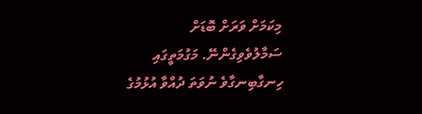މިކަމަށް ވަރަށް ބޮޑަށް ސަމާލުވެވިގެންނޭ. މަގުމަތީގައި ހިނގާބިނގާވެ ނުވަތަ ދުއްވާ އުޅުމުގެ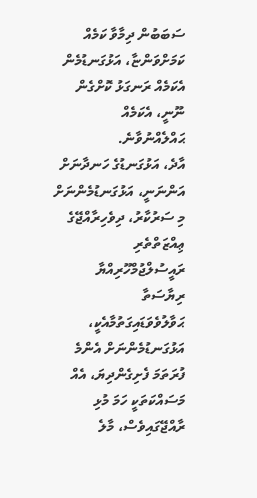ސަބަބުން ދިމާވާ ކަމެއް ކަމަށްވަންޏާ، އަޅުގަނޑުމެން އެކަމެއް ރަނގަޅު ކޮށްގެން ނޫނީ، އެކަމެއް ޙައްލެއްނުވާނެ.
އާދެ، އަޅުގަނޑުގެ ހަނދާނަށް އަންނަނީ، އަޅުގަނޑުމެންނަށް މި ސަރުކާރު، ދިވެހިރާއްޖޭގެ ޢިއްޒަތްތެރި ރައީސުލްޖުމްހޫރިއްޔާ ރިޔާސަތާ ޙަވާލުވެވަޑައިގަތުމާއެކީ، އަޅުގަނޑުމެންނަށް އެންމެ ފުރަތަމަ ފެށިގެންދިޔަ، އެއް މަސައްކަތަކީ ހަމަ މުޅި ރާއްޖޭގައިވެސް، މާލެ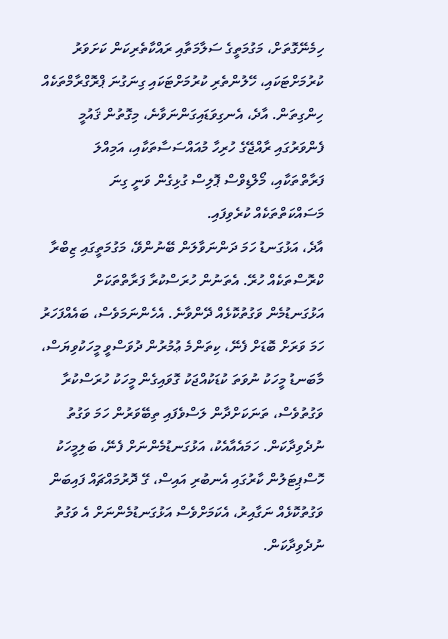ހިމެނޭގޮތަށް، މަގުމަތީގެ ސަލާމަތާއި ރައްކާތެރިކަން ކަށަވަރު ކުރުމަށްޓަކައި، ހޭލުންތެރި ކުރުމަށްޓަކައި ގިނަގުނަ ޕްރޮގްރާމްތަކެއް ހިންގިތަން. އާދެ، އެނގިވަޑައިގަންނަވާނެ، މިގޮތުން ޤައުމީ ފެންވަރުގައި ރާއްޖޭގެ ހުރިހާ މުއައްސަސާތަކާއި، އަމިއްލަ ފަރާތްތަކާއި، މޯލްޑިވްސް ޕޮލިސް ގުޅިގެން ވަނީ ގިނަ މަސައްކަތްތަކެއް ކުރެވިފައި.
އާދެ، އަޅުގަނޑު ހަމަ ދަންނަވާލަން ބޭނުންވޭ، މަގުމަތީގައި ޒިބްރާ ކްރޮސްތަކެއް ހުރޭ. އެތަނުން ހުރަސްކުރާ ފަރާތްތަކަށް އަޅުގަނޑުމެން ވަގުތުކޮޅެއް ދޭންވާނެ. އެހެންނަމަވެސް، ބައެއްފަހަރު ހަމަ ވަރަށް ބޮޑަށް ފެނޭ، ކިތަންމެ ޢުމުރުން ދުވަސްވީ މީހަކުވިޔަސް، މާބަނޑު މީހަކު ނުވަތަ ކުޑަކުއްޖަކު ގޮވައިގެން މީހަކު ހުރަސްކުރާ ވަގުތުވެސް، ތަނަކަށްދާން ލަސްވެފައި ތިބޭވަރުން ހަމަ ވަގުތު ނުދެވިދާކަން. ހަމައެއާއެކު، އަޅުގަނޑުމެންނަށް ފެނޭ، ބަލިމީހަކު ހޮސްޕިޓަލުން ކާރުގައި އެނބުރި އައިސް، ގޭ ދޮރުމައްޗައް ފައިބަން ވަގުތުކޮޅެއް ނަގާއިރު، އެކަމަށްވެސް އަޅުގަނޑުމެންނަށް އެ ވަގުތު ނުދެވިދާކަން.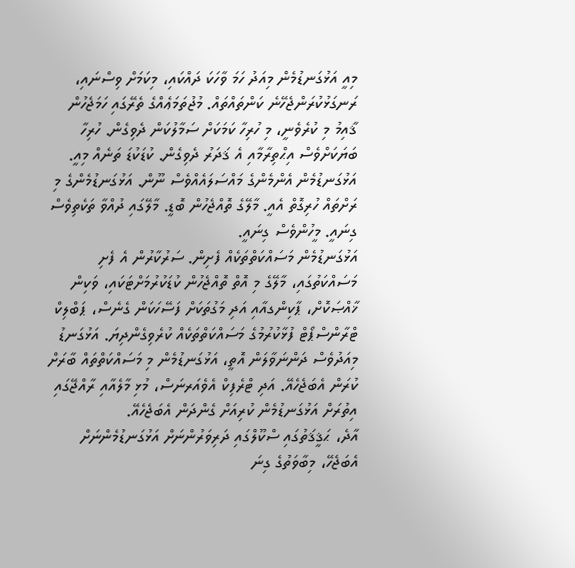މިއީ އަޅުގަނޑުމެން މިއަދު ހަމަ ވާހަކަ ދައްކައި، މިކަމަށް ވިސްނައި، ރަނގަޅުކުރަންޖެހޭނެ ކަންތައްތައް. މުޖުތަމަޢެއްގެ ތެރޭގައި ހަމަޖެހުން ޤާއިމު މި ކުރެވެނީ، މި ހުރިހާ ކަމަކަށް ސަމާލުކަން ދެވިގެން. ހުރިހާ ބަޔަކަށްވެސް އިޙްތިރާމާއި އެ ޤަދަރު ދެވިގެން. ކުޑަކުޑަ ތަނެއް މިއީ. އަޅުގަނޑުމެން އެންމެންގެ މައްސަލައެއްވެސް ނޫން. އަޅުގަނޑުމެންގެ މި ރަށްތައް ހުރިގޮތް އެއީ. މާލޭގެ ތޮއްޖެހުން ބޮޑީ. މާލޭގައި ދުއްވާ ތަކެތިވެސް ގިނައީ. މީހުންވެސް ގިނައީ.
އަޅުގަނޑުމެން މަސައްކަތްތަކެއް ފެށިން. ސަރުކާރުން އެ ފެށި މަސައްކަތުގައި، މާލޭގެ މި އޮތް ތޮއްޖެހުން ކުޑަކުރުމަށްޓަކައި، ވަކިން ޚާއްޞަކޮށް، ޕާކިންގއާއި އަދި މަގުތަކަށް ފަސޭހަކަން ގެނެސް، ޕަބްލިކް ޓްރާންސްޕޯޓް ފުޅާކުރުމުގެ މަސައްކަތްތަކެއް ކުރެވިގެންދިޔަ. އަޅުގަނޑު މިއަދުވެސް ދަންނަވާލަން އޮތީ، އަޅުގަނޑުމެން މި މަސައްކަތްތައް ބާރަށް ކުރަން އެބަޖެހެއޭ. އަދި ޓްރެފިކް އެވެއަރނަސް، މުޅި މާލެއާއި ރާއްޖޭގައި އިތުރަށް އަޅުގަނޑުމެން ކުރިއަށް ގެންދަން އެބަޖެހެއޭ.
އާދެ، ޙަޤީޤަތުގައި ސްކޫލްގައި ދަރިވަރުންނަށް އަޅުގަނޑުމެންނަށް އެބަޖެހޭ، މިބާވަތުގެ ގިނަ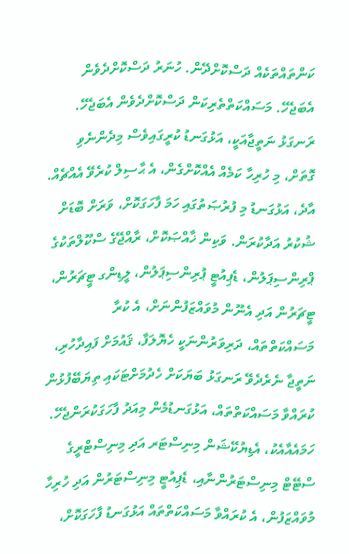ކަންތައްތަކެއް ދަސްކޮށްދޭން. ހުނަރު ދަސްކޮށްދެވެން އެބަޖެހޭ. މަސައްކަތްތެރިކަން ދަސްކޮށްދެވެން އެބަޖެހޭ. ރަނގަޅު ނަތީޖާއަކީ، އަޅުގަނޑު ކުރީގައިވެސް މިދެންނެވި ގޮތަށް، މި ހުރިހާ ކަމެއް އެއްކޮށްގެން، އެ ޙާސިލް ކުރެވޭ އެއްޗެއް.
އާދެ، އަޅުގަނޑު މި ފުރުޞަތުގައި ހަމަ ފާހަގަކޮށް، ވަރަށް ބޮޑަށް ޝުކުރު އަދާކުރަން. ވަކިން ޚާއްޞަކޮށް، ރާއްޖޭގެ ސްކޫލްތަކުގެ ޕްރިންސިޕަލުން، ޑެޕިއުޓީ ޕުރިންސިޕަލުން، ލީޑިންގ ޓީޗަރުން، ޓީޗަރުން އަދި އެނޫން މުވައްޒަފުންނަށް، އެ ކުރާ މަސައްކަތްތައް، ދަރިވަރުންނަކީ ހެޔޮލަފާ، ޤައުމަށް ފައިދާހުރި، ނަތީޖާ ނެރެދެވޭ ރަނގަޅު ބަޔަކަށް ހެދުމަށްޓަކައި ތިޔަބޭފުޅުން ކުރައްވާ މަސައްކަތްތައް، އަޅުގަނޑުމެން މިއަދު ފާހަގަކުރަންޖެހޭ. ހަމައެއާއެކު، އެޑިޔުކޭޝަން މިނިސްޓަރ އަދި މިނިސްޓްރީގެ ސްޓޭޓް މިނިސްޓަރުންނާއި، ޑެޕިއުޓީ މިނިސްޓަރުން އަދި ހުރިހާ މުވައްޒަފުން، އެ ކުރައްވާ މަސައްކަތްތައް އަޅުގަނޑު ފާހަގަކޮށް،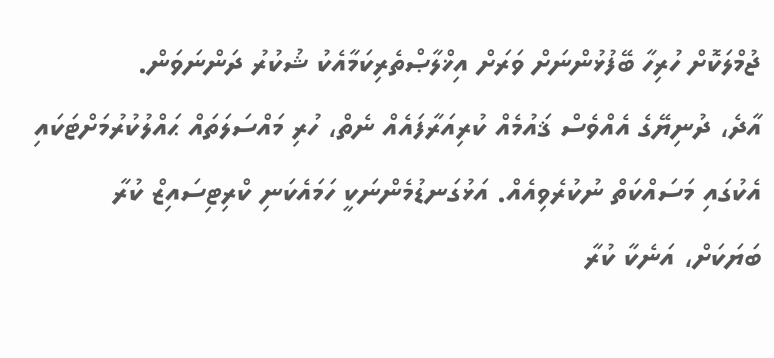ޖުމްލަކޮށް ހުރިހާ ބޭފުޅުންނަށް ވަރަށް އިޚްލާޞްތެރިކަމާއެކު ޝުކުރު ދަންނަވަން.
އާދެ، ދުނިޔޭގެ އެއްވެސް ޤައުމެއް ކުރިއަރާފައެއް ނެތް، ހުރި މައްސަލަތައް ޙައްލުކުރުމަށްޓަކައި އެކުގައި މަސައްކަތް ނުކުރެވިއެއް. އަޅުގަނޑުމެންނަކީ ހަމައެކަނި ކްރިޓިސައިޒް ކުރާ ބަޔަކަށް، އަނެކާ ކުރާ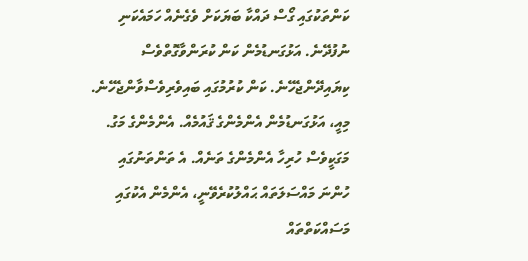ކަންތަކުގައި ގޯސް ދައްކާ ބަޔަކަށް ވެގެނެއް ހަމައެކަނި ނުފުދޭނެ. އަޅުގަނޑުމެން ކަން ކުރަންވާގޮތްވެސް ކިޔައިދޭންޖެހޭނެ. ކަން ކުރުމުގައި ބައިވެރިވެސްވާންޖެހޭނެ. މިއީ، އަޅުގަނޑުމެން އެންމެންގެ ޤައުމެއް. އެންމެންގެ މަގު. މަގަކީވެސް ހުރިހާ އެންމެންގެ ތަނެއް. އެ ތަންތަނުގައި ހުންނަ މައްސަލަތައް ޙައްލުކުރެވޭނީ، އެންމެން އެކުގައި މަސައްކަތްތައް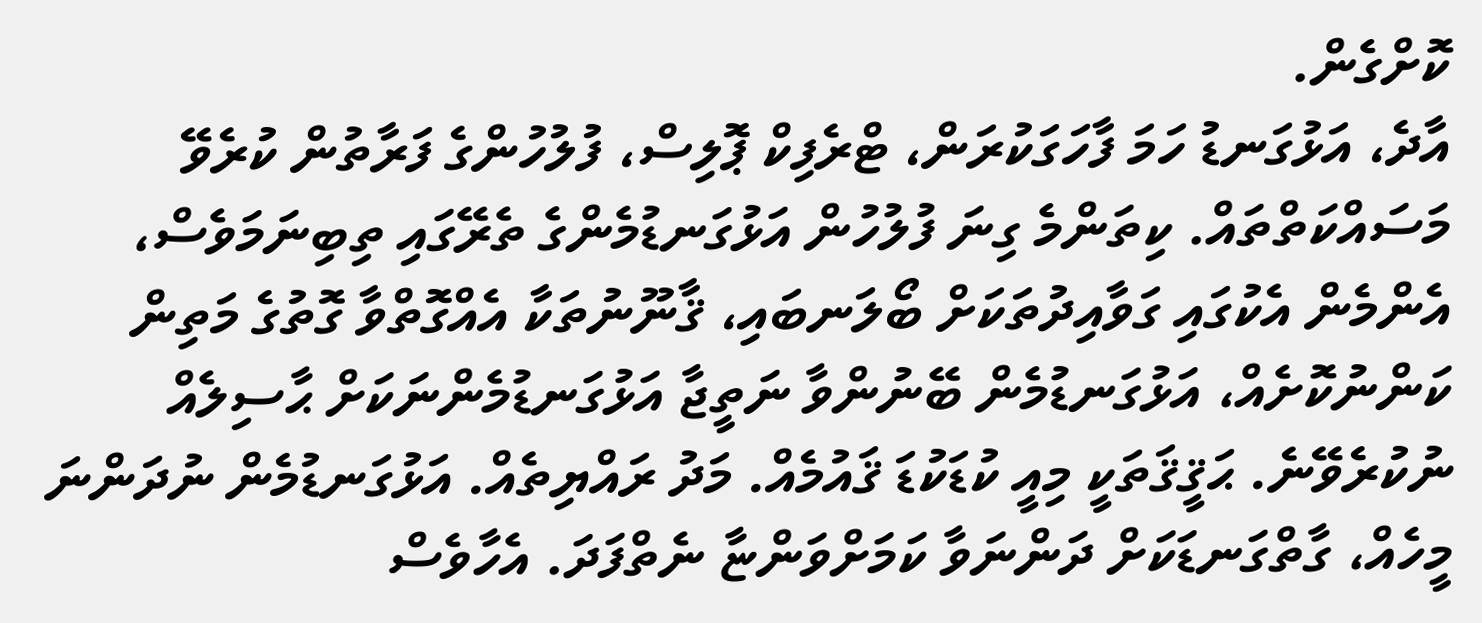ކޮށްގެން.
އާދެ، އަޅުގަނޑު ހަމަ ފާހަގަކުރަން، ޓްރެފިކް ޕޮލިސް، ފުލުހުންގެ ފަރާތުން ކުރެވޭ މަސައްކަތްތައް. ކިތަންމެ ގިނަ ފުލުހުން އަޅުގަނޑުމެންގެ ތެރޭގައި ތިބިނަމަވެސް، އެންމެން އެކުގައި ގަވާއިދުތަކަށް ބޯލަނބައި، ޤާނޫނުތަކާ އެއްގޮތްވާ ގޮތުގެ މަތިން ކަންނުކޮށެއް، އަޅުގަނޑުމެން ބޭނުންވާ ނަތީޖާ އަޅުގަނޑުމެންނަކަށް ޙާސިލެއް ނުކުރެވޭނެ. ޙަޤީޤަތަކީ މިއީ ކުޑަކުޑަ ޤައުމެއް. މަދު ރައްޔިތެއް. އަޅުގަނޑުމެން ނުދަންނަ މީހެއް، ގާތްގަނޑަކަށް ދަންނަވާ ކަމަށްވަންޏާ ނެތްފަދަ. އެހާވެސް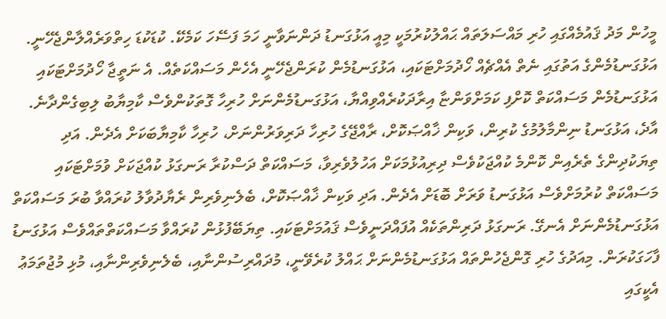މީހުން މަދު ޤައުމެއްގައި ހުރި މައްސަލަތައް ޙައްލުކުރުމަކީ މިއީ އަޅުގަނޑު ދަންނަވާނީ ހަމަ ފަސޭހަ ކަމެކޭ. ކުޑަކުޑަ ހިތްވަރެއްލާންޖެހޭނީ. އަޅުގަނޑުމެންގެ އަތުގައި ނެތް އެއްޗެއް ހޯދުމަށްޓަކައި، އަޅުގަނޑުމެން ކުރަންޖެހޭނީ އެހެން މަސައްކަތެއް. އެ ނަތީޖާ ހޯދުމަށްޓަކައި އަޅުގަނޑުމެން މަސައްކަތް ކޮށްފި ކަމަށްވަންޏާ އިރާދަކުރެއްވިއްޔާ، އަޅުގަނޑުމެންނަށް ހުރިހާ ގޮތަކުންވެސް ކާމިޔާބު ލިބިގެންދާނެ.
އާދެ، އަޅުގަނޑު ނިންމާލުމުގެ ކުރިން، ވަކިން ޚާއްޞަކޮށް، ރާއްޖޭގެ ހުރިހާ ދަރިވަރުންނަށް، ހުރިހާ ކާމިޔާބަކަށް އެދެން. އަދި ތިޔަކުދިންގެ ތެރެއިން ކޮންމެ ކުއްޖަކުވެސް ދިރިއުޅުމަކަށް އަހުލުވެރިވާ، މަސައްކަތް ދަސްކުރާ ރަނގަޅު ކުއްޖަކަށް ވުމަށްޓަކައި މަސައްކަތް ކުރުމަށްވެސް އަޅުގަނޑު ވަރަށް ބޮޑަށް އެދެން. އަދި ވަކިން ޚާއްޞަކޮށް، ބެލެނިވެރިން ރެޔާދުވާލު ކުރައްވާ ބުރަ މަސައްކަތް އަޅުގަނޑުމެންނަށް އެނގޭ. ރަނގަޅު ދަރިންތަކެއް އުފައްދަނީވެސް ޤައުމަށްޓަކައި. ތިޔަބޭފުޅުން ކުރައްވާ މަސައްކަތްތައްވެސް އަޅުގަނޑު ފާހަގަކުރަން. މިއަދުގެ ހުރި ގޮންޖެހުންތައް އަޅުގަނޑުމެންނަށް ޙައްލު ކުރެވޭނީ، މުދައްރިސުންނާއި، ބެލެނިވެރިންނާއި، މުޅި މުޖުތަމަޢު އެކީގައި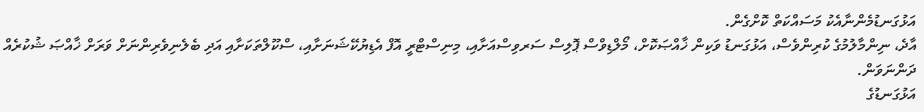އަޅުގަނޑުމެންނާއެކު މަސައްކަތް ކޮށްގެން.
އާދެ، ނިންމާލުމުގެ ކުރިންވެސް، އަޅުގަނޑު ވަކިން ޚާއްޞަކޮށް، މޯލްޑިވްސް ޕޮލިސް ސަރވިސްއަށާއި، މިނިސްޓްރީ އޮފް އެޑިޔުކޭޝަނަށާއި، ސްކޫލްތަކަށާއި އަދި ބެލެނިވެރިންނަށް ވަރަށް ޚާއްޞަ ޝުކުރެއް ދަންނަވަން.
އަޅުގަނޑުގެ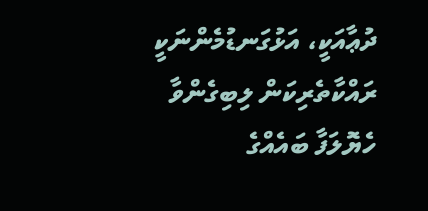ދުޢާއަކީ، އަޅުގަނޑުމެންނަކީ ރައްކާތެރިކަން ލިބިގެންވާ ހެޔޮލަފާ ބައެއްގެ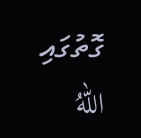ގޮތުގައި اللهُ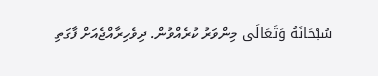سُبْحَانَهُ وَتَعَالَى މިންވަރު ކުރެއްވުން. ދިވެހިރާއްޖެއަށް ފާގަތި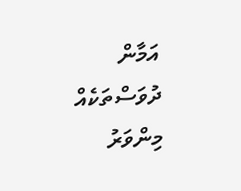އަމާން ދުވަސްތަކެއް މިންވަރު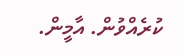ކުރެއްވުން. އާމީން.